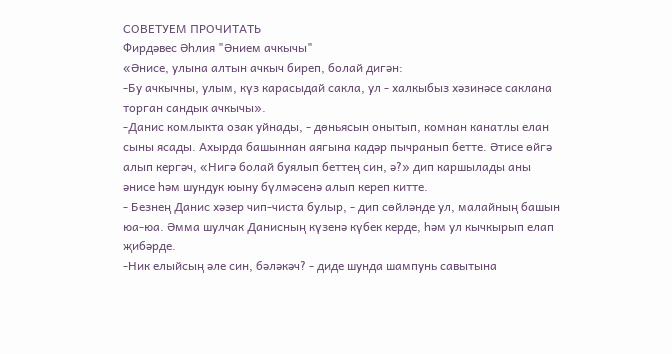СОВЕТУЕМ ПРОЧИТАТЬ
Фирдәвес Әһлия "Әнием ачкычы"
«Әнисе, улына алтын ачкыч биреп, болай дигән:
-Бу ачкычны, улым, күз карасыдай сакла, ул - халкыбыз хәзинәсе саклана торган сандык ачкычы».
-Данис комлыкта озак уйнады, - дөньясын онытып, комнан канатлы елан сыны ясады. Ахырда башыннан аягына кадәр пычранып бетте. Әтисе өйгә алып кергәч, «Нигә болай буялып беттең син, ә?» дип каршылады аны әнисе һәм шундук юыну бүлмәсенә алып кереп китте.
- Безнең Данис хәзер чип-чиста булыр, - дип сөйләнде ул, малайның башын юа-юа. Әмма шулчак Данисның күзенә күбек керде, һәм ул кычкырып елап җибәрде.
-Ник елыйсың әле син, бәләкәч? - диде шунда шампунь савытына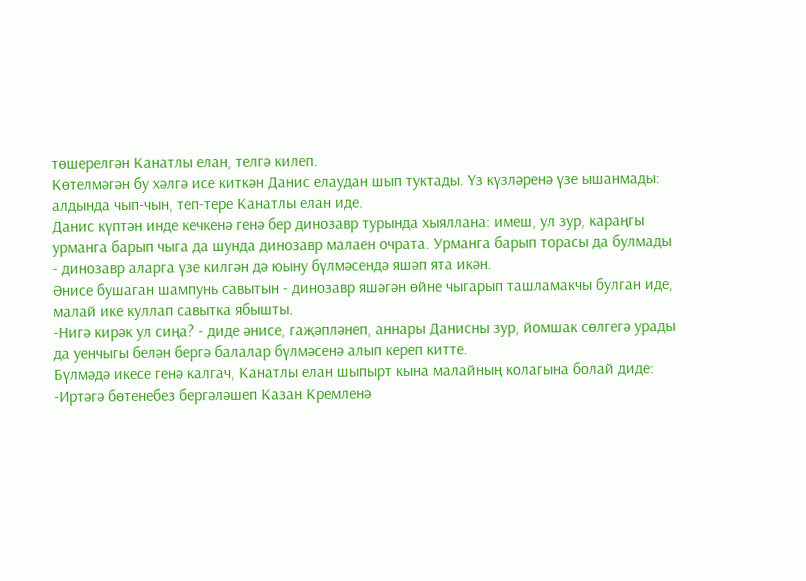төшерелгән Канатлы елан, телгә килеп.
Көтелмәгән бу хәлгә исе киткән Данис елаудан шып туктады. Үз күзләренә үзе ышанмады: алдында чып-чын, теп-тере Канатлы елан иде.
Данис күптән инде кечкенә генә бер динозавр турында хыяллана: имеш, ул зур, караңгы урманга барып чыга да шунда динозавр малаен очрата. Урманга барып торасы да булмады - динозавр аларга үзе килгән дә юыну бүлмәсендә яшәп ята икән.
Әнисе бушаган шампунь савытын - динозавр яшәгән өйне чыгарып ташламакчы булган иде, малай ике куллап савытка ябышты.
-Нигә кирәк ул сиңа? - диде әнисе, гаҗәпләнеп, аннары Данисны зур, йомшак сөлгегә урады да уенчыгы белән бергә балалар бүлмәсенә алып кереп китте.
Бүлмәдә икесе генә калгач, Канатлы елан шыпырт кына малайның колагына болай диде:
-Иртәгә бөтенебез бергәләшеп Казан Кремленә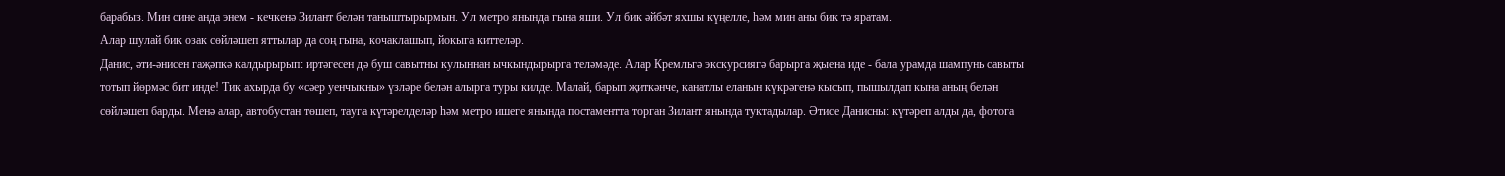барабыз. Мин сине анда энем - кечкенә Зилант белән таныштырырмын. Ул метро янында гына яши. Ул бик әйбәт яхшы күңелле, һәм мин аны бик тә яратам.
Алар шулай бик озак сөйләшеп яттылар да соң гына, кочаклашып, йокыга киттеләр.
Данис, әти-әнисен гаҗәпкә калдырырып: иртәгесен дә буш савытны кулыннан ычкындырырга теләмәде. Алар Кремльгә экскурсиягә барырга җыена иде - бала урамда шампунь савыты тотып йөрмәс бит инде! Тик ахырда бу «сәер уенчыкны» үзләре белән алырга туры килде. Малай, барып җиткәнче, канатлы еланын күкрәгенә кысып, пышылдап кына аның белән сөйләшеп барды. Менә алар, автобустан төшеп, тауга күтәрелделәр һәм метро ишеге янында постаментта торган Зилант янында туктадылар. Әтисе Данисны: күтәреп алды да, фотога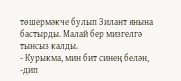төшермәкче булып Зилант янына бастырды. Малай бер мизгелгә тынсыз калды.
- Курыкма, мин бит синең белән, -дип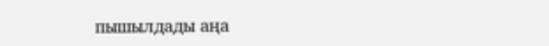пышылдады аңа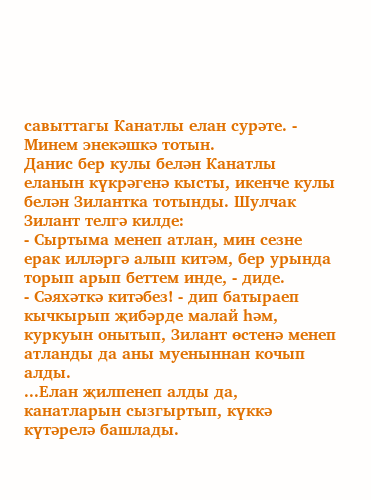савыттагы Канатлы елан сурәте. - Минем энекәшкә тотын.
Данис бер кулы белән Канатлы еланын күкрәгенә кысты, икенче кулы белән Зилантка тотынды. Шулчак Зилант телгә килде:
- Сыртыма менеп атлан, мин сезне ерак илләргә алып китәм, бер урында торып арып беттем инде, - диде.
- Сәяхәткә китәбез! - дип батыраеп кычкырып җибәрде малай һәм, куркуын онытып, Зилант өстенә менеп атланды да аны муеныннан кочып алды.
...Елан җилпенеп алды да, канатларын сызгыртып, күккә күтәрелә башлады.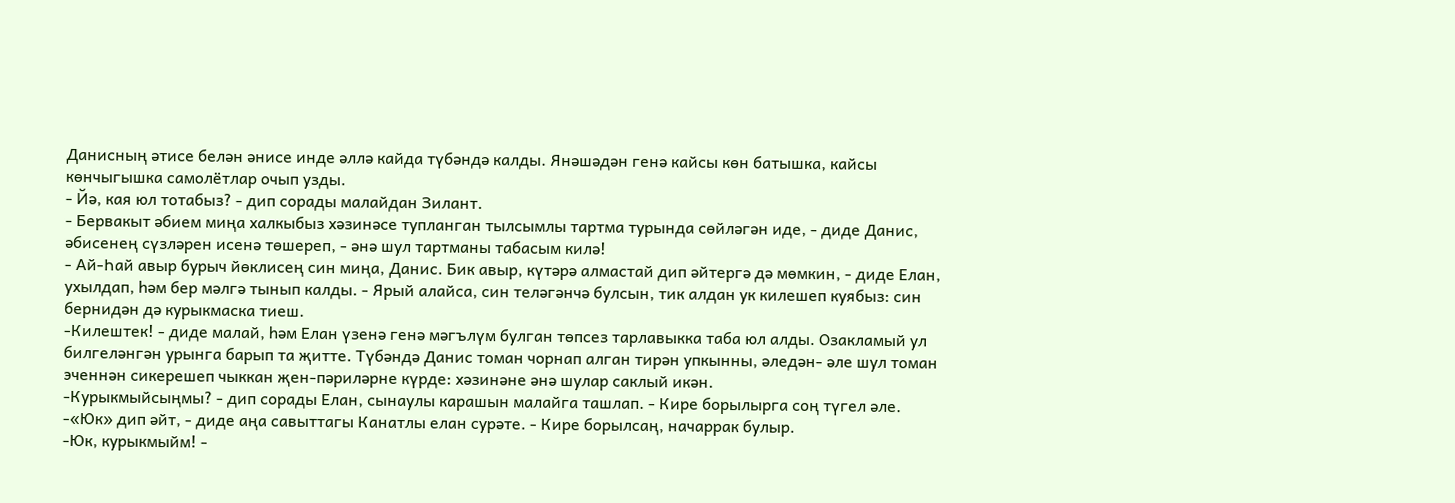Данисның әтисе белән әнисе инде әллә кайда түбәндә калды. Янәшәдән генә кайсы көн батышка, кайсы көнчыгышка самолётлар очып узды.
- Йә, кая юл тотабыз? - дип сорады малайдан Зилант.
- Бервакыт әбием миңа халкыбыз хәзинәсе тупланган тылсымлы тартма турында сөйләгән иде, - диде Данис, әбисенең сүзләрен исенә төшереп, - әнә шул тартманы табасым килә!
- Ай-Һай авыр бурыч йөклисең син миңа, Данис. Бик авыр, күтәрә алмастай дип әйтергә дә мөмкин, - диде Елан, ухылдап, һәм бер мәлгә тынып калды. - Ярый алайса, син теләгәнчә булсын, тик алдан ук килешеп куябыз: син бернидән дә курыкмаска тиеш.
-Килештек! - диде малай, һәм Елан үзенә генә мәгълүм булган төпсез тарлавыкка таба юл алды. Озакламый ул билгеләнгән урынга барып та җитте. Түбәндә Данис томан чорнап алган тирән упкынны, әледән- әле шул томан эченнән сикерешеп чыккан җен-пәриләрне күрде: хәзинәне әнә шулар саклый икән.
-Курыкмыйсыңмы? - дип сорады Елан, сынаулы карашын малайга ташлап. - Кире борылырга соң түгел әле.
-«Юк» дип әйт, - диде аңа савыттагы Канатлы елан сурәте. - Кире борылсаң, начаррак булыр.
-Юк, курыкмыйм! -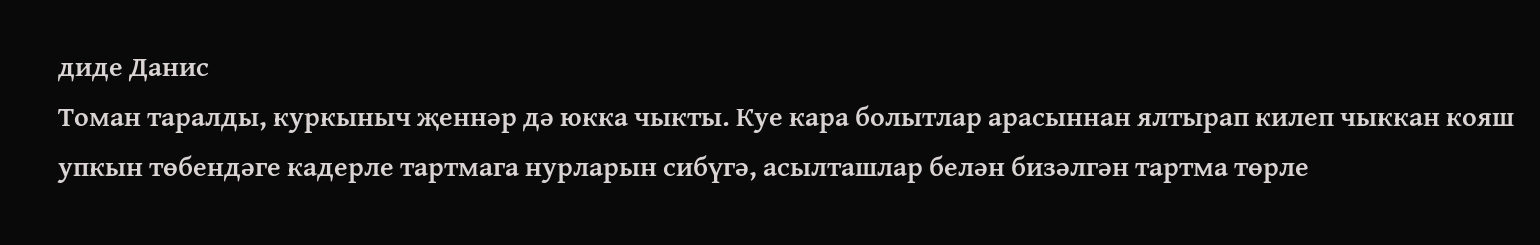диде Данис
Томан таралды, куркыныч җеннәр дә юкка чыкты. Куе кара болытлар арасыннан ялтырап килеп чыккан кояш упкын төбендәге кадерле тартмага нурларын сибүгә, асылташлар белән бизәлгән тартма төрле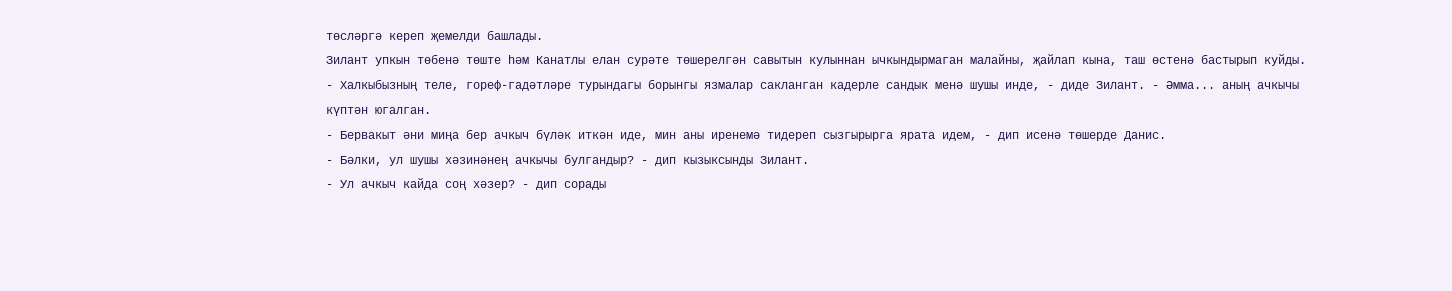төсләргә кереп җемелди башлады.
Зилант упкын төбенә төште һәм Канатлы елан сурәте төшерелгән савытын кулыннан ычкындырмаган малайны, җайлап кына, таш өстенә бастырып куйды.
- Халкыбызның теле, гореф-гадәтләре турындагы борынгы язмалар сакланган кадерле сандык менә шушы инде, - диде Зилант. - Әмма... аның ачкычы күптән югалган.
- Бервакыт әни миңа бер ачкыч бүләк иткән иде, мин аны иренемә тидереп сызгырырга ярата идем, - дип исенә төшерде Данис.
- Бәлки, ул шушы хәзинәнең ачкычы булгандыр? - дип кызыксынды Зилант.
- Ул ачкыч кайда соң хәзер? - дип сорады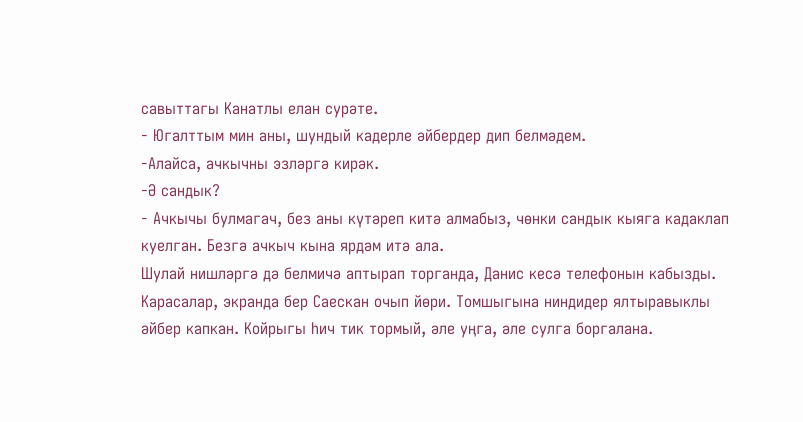савыттагы Канатлы елан сурәте.
- Югалттым мин аны, шундый кадерле әйбердер дип белмәдем.
-Алайса, ачкычны эзләргә кирәк.
-Ә сандык?
- Ачкычы булмагач, без аны күтәреп китә алмабыз, чөнки сандык кыяга кадаклап куелган. Безгә ачкыч кына ярдәм итә ала.
Шулай нишләргә дә белмичә аптырап торганда, Данис кесә телефонын кабызды. Карасалар, экранда бер Саескан очып йөри. Томшыгына ниндидер ялтыравыклы әйбер капкан. Койрыгы һич тик тормый, әле уңга, әле сулга боргалана.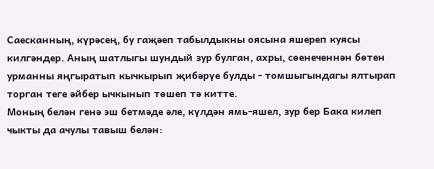Саесканның, күрәсең, бу гаҗәеп табылдыкны оясына яшереп куясы килгәндер. Аның шатлыгы шундый зур булган, ахры, сөенеченнән бөтен урманны яңгыратып кычкырып җибәрүе булды - томшыгындагы ялтырап торган теге әйбер ычкынып төшеп тә китте.
Моның белән генә эш бетмәде әле, күлдән ямь-яшел, зур бер Бака килеп чыкты да ачулы тавыш белән: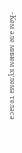-Кем әле минем күлемә теләсә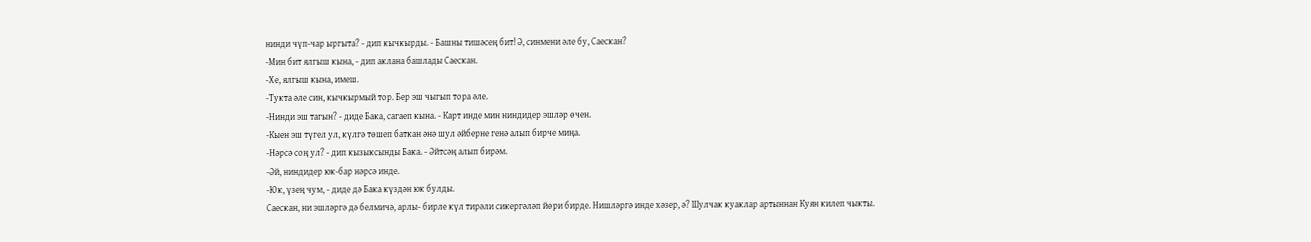нинди чүп-чар ыргыта? - дип кычкырды. - Башны тишәсең бит! Ә, синмени әле бу, Саескан?
-Мин бит ялгыш кына, - дип аклана башлады Саескан.
-Хе, ялгыш кына, имеш.
-Тукта әле син, кычкырмый тор. Бер эш чыгып тора әле.
-Нинди эш тагын? - диде Бака, сагаеп кына. - Карт инде мин ниндидер эшләр өчен.
-Кыен эш түгел ул, күлгә төшеп баткан әнә шул әйберне генә алып бирче миңа.
-Нәрсә соң ул? - дип кызыксынды Бака. - Әйтсәң алып бирәм.
-Әй, ниндидер юк-бар нәрсә инде.
-Юк, үзең чум, - диде дә Бака күздән юк булды.
Саескан, ни эшләргә дә белмичә, арлы- бирле күл тирәли сикергәләп йөри бирде. Нишләргә инде хәзер, ә? Шулчак куаклар артыннан Куян килеп чыкты.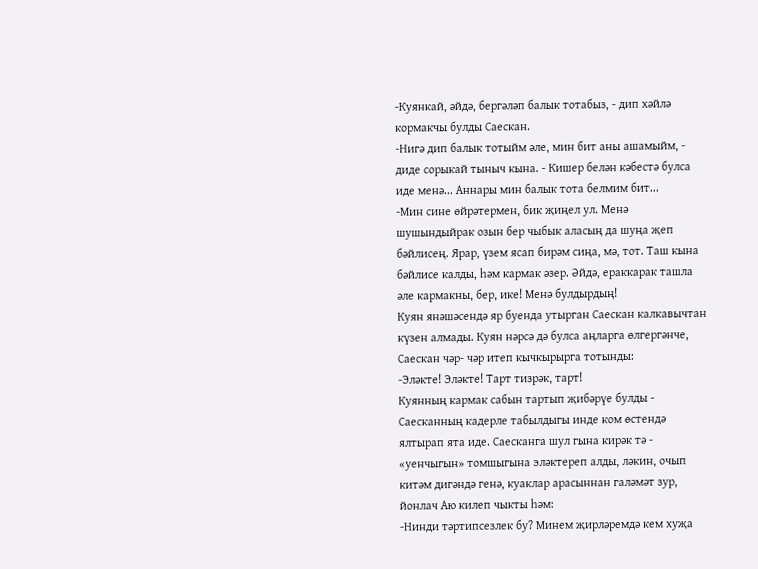-Куянкай, әйдә, бергәләп балык тотабыз, - дип хәйлә кормакчы булды Саескан.
-Нигә дип балык тотыйм әле, мин бит аны ашамыйм, - диде сорыкай тыныч кына. - Кишер белән кәбестә булса иде менә... Аннары мин балык тота белмим бит...
-Мин сине өйрәтермен, бик җиңел ул. Менә шушындыйрак озын бер чыбык аласың да шуңа җеп бәйлисең. Ярар, үзем ясап бирәм сиңа, мә, тот. Таш кына бәйлисе калды, һәм кармак әзер. Әйдә, ераккарак ташла әле кармакны, бер, ике! Менә булдырдың!
Куян янәшәсендә яр буенда утырган Саескан калкавычтан күзен алмады. Куян нәрсә дә булса аңларга өлгергәнче, Саескан чәр- чәр итеп кычкырырга тотынды:
-Эләкте! Эләкте! Тарт тизрәк, тарт!
Куянның кармак сабын тартып җибәрүе булды - Саесканның кадерле табылдыгы инде ком өстендә ялтырап ята иде. Саесканга шул гына кирәк тә - «уенчыгын» томшыгына эләктереп алды, ләкин, очып китәм дигәндә генә, куаклар арасыннан галәмәт зур, йонлач Аю килеп чыкты һәм:
-Нинди тәртипсезлек бу? Минем җирләремдә кем хуҗа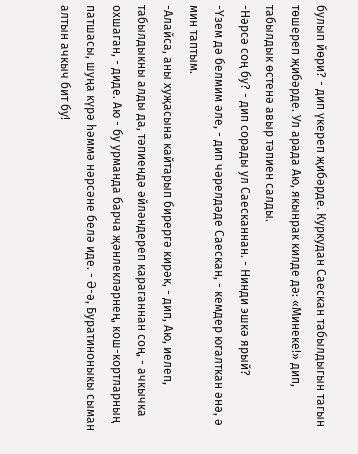булып йөри? - дип үкереп җибәрде. Куркудан Саескан табылдыгын тагын төшереп җибәрде. Ул арада Аю, якынрак килде дә: «Минеке!» дип, табылдык өстенә авыр тәпиен салды.
-Нәрсә соң бу? - дип сорады ул Саесканнан. - Нинди эшкә ярый?
-Үзем дә белмим әле, - дип чәрелдәде Саескан, - кемдер югалткан әнә, ә мин таптым.
-Алайса, аны хуҗасына кайтарып бирергә кирәк, - дип, Аю, иелеп, табылдыкны алды да, тәпиендә әйләндереп караганнан соң, - ачкычка охшаган, - диде. Аю - бу урманда барча җәнлекләрнең, кош-кортларның патшасы, шуңа күрә һәммә нәрсәне белә иде. - Ә-ә, Буратиноныкы сыман алтын ачкыч бит бу!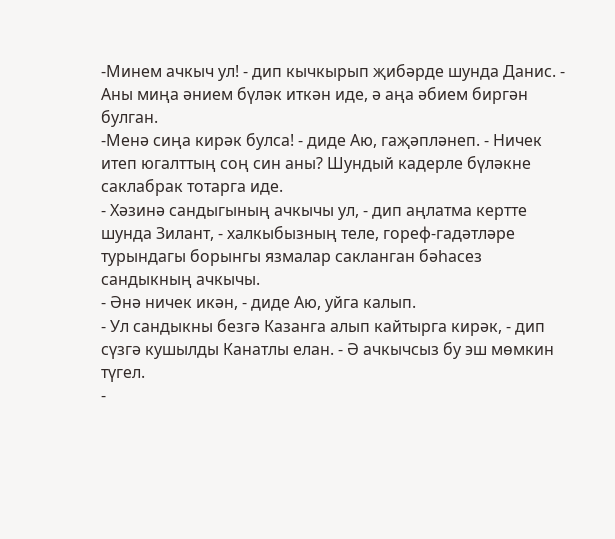-Минем ачкыч ул! - дип кычкырып җибәрде шунда Данис. - Аны миңа әнием бүләк иткән иде, ә аңа әбием биргән булган.
-Менә сиңа кирәк булса! - диде Аю, гаҗәпләнеп. - Ничек итеп югалттың соң син аны? Шундый кадерле бүләкне саклабрак тотарга иде.
- Хәзинә сандыгының ачкычы ул, - дип аңлатма кертте шунда Зилант, - халкыбызның теле, гореф-гадәтләре турындагы борынгы язмалар сакланган бәһасез сандыкның ачкычы.
- Әнә ничек икән, - диде Аю, уйга калып.
- Ул сандыкны безгә Казанга алып кайтырга кирәк, - дип сүзгә кушылды Канатлы елан. - Ә ачкычсыз бу эш мөмкин түгел.
-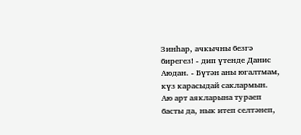Зинһар, ачкычны безгә бирегез! - дип үтенде Данис Аюдан. - Бүтән аны югалтмам, күз карасыдай саклармын.
Аю арт аякларына тураеп басты да, нык итеп селтәнеп,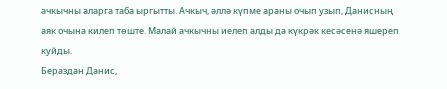ачкычны аларга таба ыргытты. Ачкыч, әллә күпме араны очып узып, Данисның аяк очына килеп төште. Малай ачкычны иелеп алды да күкрәк кесәсенә яшереп куйды.
Бераздан Данис,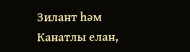Зилант һәм Канатлы елан,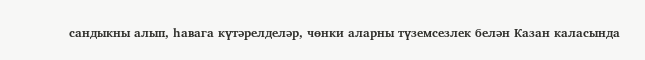сандыкны алып, һавага күтәрелделәр, чөнки аларны түземсезлек белән Казан каласында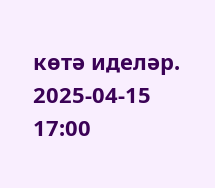көтә иделәр.
2025-04-15 17:00